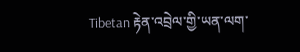Tibetan རྟེན་འབྲེལ་གྱི་ཡན་ལག་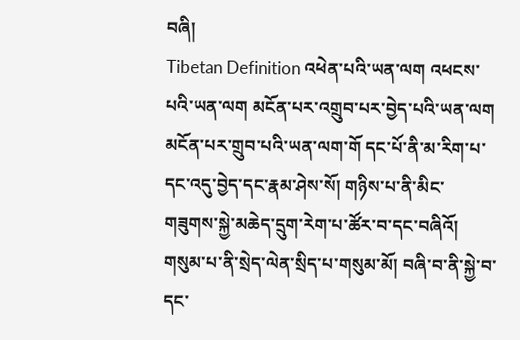བཞི།
Tibetan Definition འཕེན་པའི་ཡན་ལག འཕངས་པའི་ཡན་ལག མངོན་པར་འགྲུབ་པར་བྱེད་པའི་ཡན་ལག མངོན་པར་གྲུབ་པའི་ཡན་ལག་གོ དང་པོ་ནི་མ་རིག་པ་དང་འདུ་བྱེད་དང་རྣམ་ཤེས་སོ། གཉིས་པ་ནི་མིང་གཟུགས་སྐྱེ་མཆེད་དྲུག་རེག་པ་ཚོར་བ་དང་བཞིའོ། གསུམ་པ་ནི་སྲེད་ལེན་སྲིད་པ་གསུམ་མོ། བཞི་བ་ནི་སྐྱེ་བ་དང་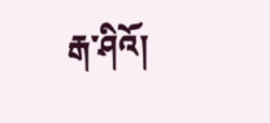རྒ་ཤིའོ།